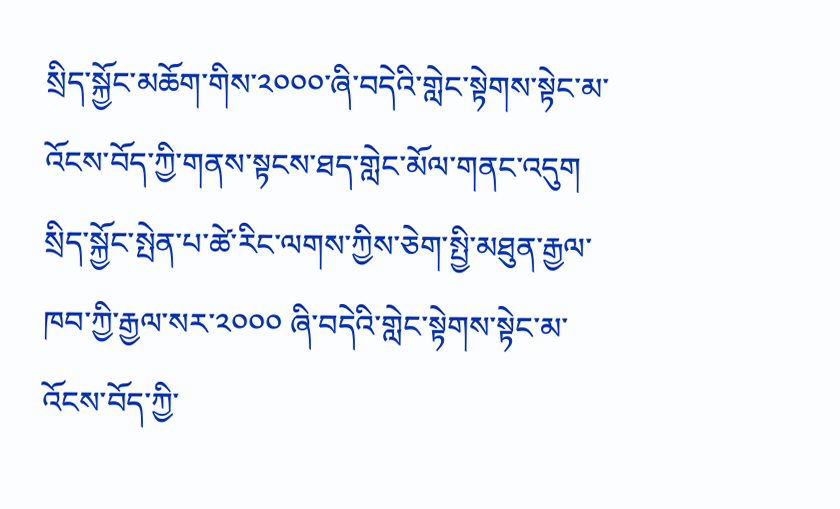སྲིད་སྐྱོང་མཆོག་གིས་༢༠༠༠་ཞི་བདེའི་གླེང་སྟེགས་སྟེང་མ་འོངས་བོད་ཀྱི་གནས་སྟངས་ཐད་གླེང་མོལ་གནང་འདུག
སྲིད་སྐྱོང་སྤེན་པ་ཚེ་རིང་ལགས་ཀྱིས་ཅེག་སྤྱི་མཐུན་རྒྱལ་ཁབ་ཀྱི་རྒྱལ་སར་༢༠༠༠ ཞི་བདེའི་གླེང་སྟེགས་སྟེང་མ་འོངས་བོད་ཀྱི་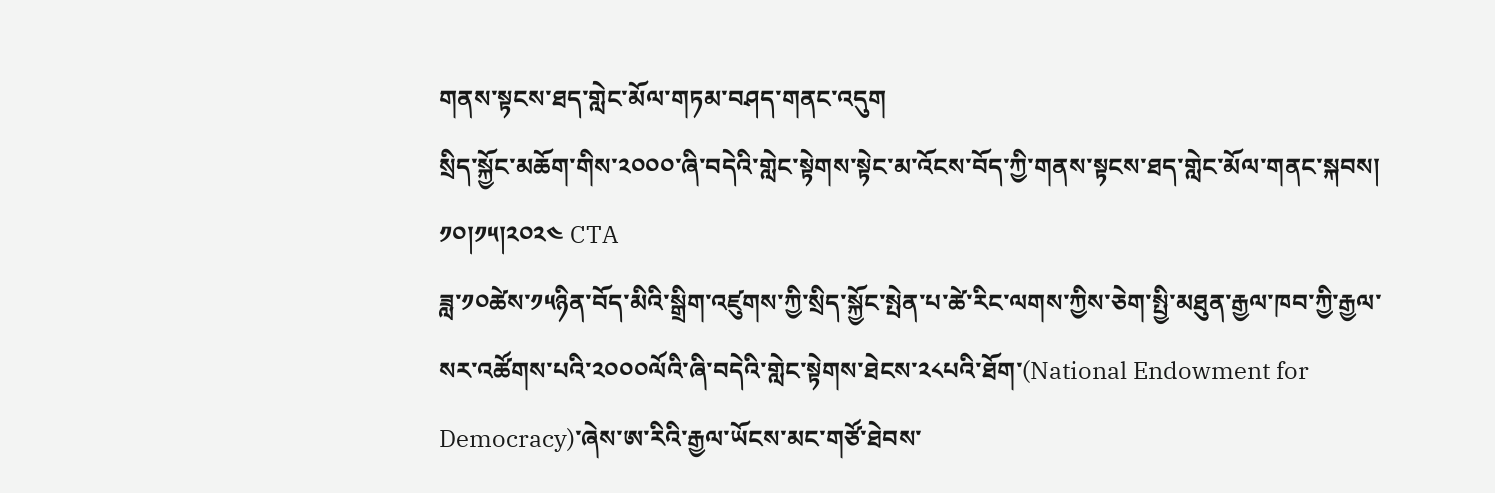གནས་སྟངས་ཐད་གླེང་མོལ་གཏམ་བཤད་གནང་འདུག
སྲིད་སྐྱོང་མཆོག་གིས་༢༠༠༠་ཞི་བདེའི་གླེང་སྟེགས་སྟེང་མ་འོངས་བོད་ཀྱི་གནས་སྟངས་ཐད་གླེང་མོལ་གནང་སྐབས། ༡༠།༡༥།༢༠༢༤ CTA
ཟླ་༡༠ཚེས་༡༥ཉིན་བོད་མིའི་སྒྲིག་འཛུགས་ཀྱི་སྲིད་སྐྱོང་སྤེན་པ་ཚེ་རིང་ལགས་ཀྱིས་ཅེག་སྤྱི་མཐུན་རྒྱལ་ཁབ་ཀྱི་རྒྱལ་སར་འཚོགས་པའི་༢༠༠༠ལོའི་ཞི་བདེའི་གླེང་སྟེགས་ཐེངས་༢༨པའི་ཐོག་(National Endowment for Democracy)་ཞེས་ཨ་རིའི་རྒྱལ་ཡོངས་མང་གཙོ་ཐེབས་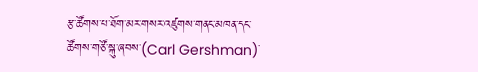རྩ་ཚོགས་པ་ཐོག་མར་གསར་འཛུགས་གནང་མཁན་དང་ཚོགས་གཙོ་སྐུ་ཞབས་(Carl Gershman)་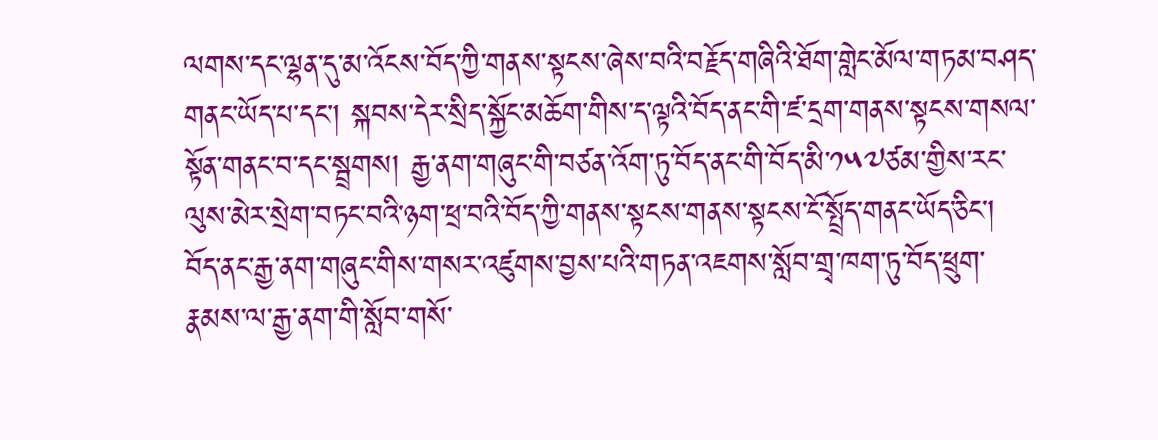ལགས་དང་ལྷན་དུ་མ་འོངས་བོད་ཀྱི་གནས་སྟངས་ཞེས་བའི་བརྗོད་གཞིའི་ཐོག་གླེང་མོལ་གཏམ་བཤད་གནང་ཡོད་པ་དང་། སྐབས་དེར་སྲིད་སྐྱོང་མཆོག་གིས་ད་ལྟའི་བོད་ནང་གི་ཛ་དྲག་གནས་སྟངས་གསལ་སྟོན་གནང་བ་དང་སྦྲགས། རྒྱ་ནག་གཞུང་གི་བཙན་འོག་ཏུ་བོད་ནང་གི་བོད་མི་༡༥༧ཙམ་གྱིས་རང་ལུས་མེར་སྲེག་བཏང་བའི་ཉག་ཕྲ་བའི་བོད་ཀྱི་གནས་སྟངས་གནས་སྟངས་ངོ་སྤྲོད་གནང་ཡོད་ཅིང་། བོད་ནང་རྒྱ་ནག་གཞུང་གིས་གསར་འཛུགས་བྱས་པའི་གཏན་འཇགས་སློབ་གྲྭ་ཁག་ཏུ་བོད་ཕྲུག་རྣམས་ལ་རྒྱ་ནག་གི་སློབ་གསོ་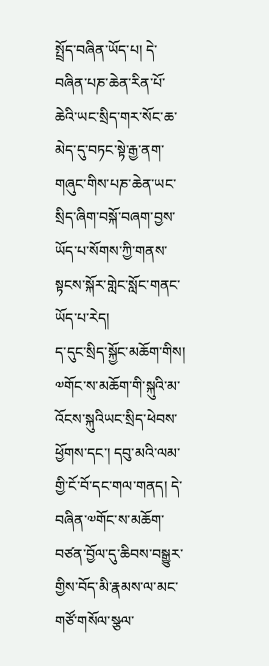སྤྲོད་བཞིན་ཡོད་པ། དེ་བཞིན་པཎ་ཆེན་རིན་པོ་ཆེའི་ཡང་སྲིད་གར་སོང་ཆ་མེད་དུ་བཏང་སྟེ་རྒྱ་ནག་གཞུང་གིས་པཎ་ཆེན་ཡང་སྲིད་ཞིག་བསྐོ་བཞག་བྱས་ཡོད་པ་སོགས་ཀྱི་གནས་སྟངས་སྐོར་གླེང་སློང་གནང་ཡོད་པ་རེད།
ད་དུང་སྲིད་སྐྱོང་མཆོག་གིས། ༧གོང་ས་མཆོག་གི་སྐུའི་མ་འོངས་སྐུའིཡང་སྲིད་ཕེབས་ཕྱོགས་དང་། དབུ་མའི་ལམ་གྱི་ངོ་བོ་དང་གལ་གནད། དེ་བཞིན་༧གོང་ས་མཆོག་བཙན་བྱོལ་དུ་ཆིབས་བསྒྱུར་གྱིས་བོད་མི་རྣམས་ལ་མང་གཙོ་གསོལ་སྩལ་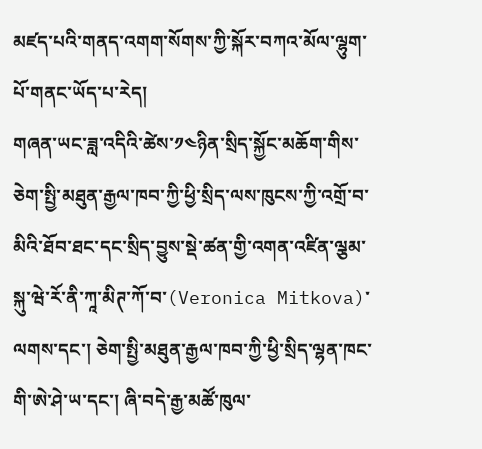མཛད་པའི་གནད་འགག་སོགས་ཀྱི་སྐོར་བཀའ་མོལ་ལྷུག་པོ་གནང་ཡོད་པ་རེད།
གཞན་ཡང་ཟླ་འདིའི་ཚེས་༡༤ཉིན་སྲིད་སྐྱོང་མཆོག་གིས་ཅེག་སྤྱི་མཐུན་རྒྱལ་ཁབ་ཀྱི་ཕྱི་སྲིད་ལས་ཁུངས་ཀྱི་འགྲོ་བ་མིའི་ཐོབ་ཐང་དང་སྲིད་བྱུས་སྡེ་ཚན་གྱི་འགན་འཛིན་ལྕམ་སྐུ་ཝེ་རོ་ནི་ཀཱ་མིཊ་ཀོ་བ་(Veronica Mitkova)་ལགས་དང་། ཅེག་སྤྱི་མཐུན་རྒྱལ་ཁབ་ཀྱི་ཕྱི་སྲིད་ལྷན་ཁང་གི་ཨེ་ཤེ་ཡ་དང་། ཞི་བདེ་རྒྱ་མཚོ་ཁུལ་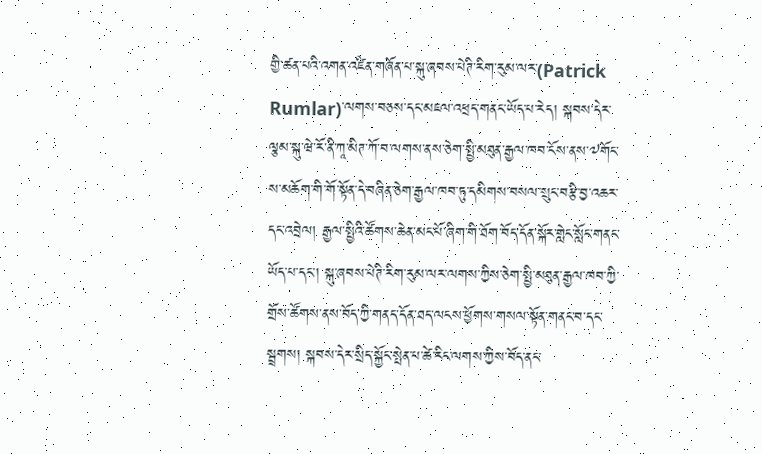གྱི་ཚན་པའི་འགན་འཛིན་གཞོན་པ་སྐུ་ཞབས་པེཊི་རིག་རུམ་ལར་(Patrick Rumlar)་ལགས་བཅས་དང་མཇལ་འཕྲད་གནང་ཡོད་པ་རེད། སྐབས་དེར་ལྕམ་སྐུ་ཝེ་རོ་ནི་ཀཱ་མིཊ་ཀོ་བ་ལགས་ནས་ཅེག་སྤྱི་མཐུན་རྒྱལ་ཁབ་ངོས་ནས་༧གོང་ས་མཆོག་གི་གོ་སྟོན་དེ་བཞིན་ཅེག་རྒྱལ་ཁབ་ཏུ་དམིགས་བསལ་སྲུང་བརྩི་བྱ་འཆར་དང་འབྲེལ། རྒྱལ་སྤྱིའི་ཚོགས་ཆེན་མང་པོ་ཞིག་གི་ཐོག་བོད་དོན་སྐོར་གླེང་སློང་གནང་ཡོད་པ་དང་། སྐུ་ཞབས་པེཊི་རིག་རུམ་ལར་ལགས་ཀྱིས་ཅེག་སྤྱི་མཐུན་རྒྱལ་ཁབ་ཀྱི་གྲོས་ཚོགས་ནས་བོད་ཀྱི་གནད་དོན་ཐད་ལངས་ཕྱོགས་གསལ་སྟོན་གནང་བ་དང་སྦྲགས། སྐབས་དེར་སྲིད་སྐྱོང་སྤེན་པ་ཚེ་རིང་ལགས་ཀྱིས་བོད་ནང་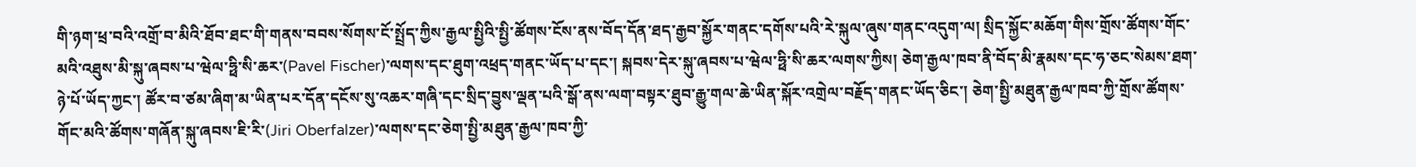གི་ཉག་ཕྲ་བའི་འགྲོ་བ་མིའི་ཐོབ་ཐང་གི་གནས་བབས་སོགས་ངོ་སྤྲོད་ཀྱིས་རྒྱལ་སྤྱིའི་སྤྱི་ཚོགས་ངོས་ནས་བོད་དོན་ཐད་རྒྱབ་སྐྱོར་གནང་དགོས་པའི་རེ་སྐུལ་ཞུས་གནང་འདུག་ལ། སྲིད་སྐྱོང་མཆོག་གིས་གྲོས་ཚོགས་གོང་མའི་འཐུས་མི་སྐུ་ཞབས་པ་ཝེལ་ཧྥི་སི་ཆར་(Pavel Fischer)་ལགས་དང་ཐུག་འཕྲད་གནང་ཡོད་པ་དང་། སྐབས་དེར་སྐུ་ཞབས་པ་ཝེལ་ཧྥི་སི་ཆར་ལགས་ཀྱིས། ཅེག་རྒྱལ་ཁབ་ནི་བོད་མི་རྣམས་དང་ཧ་ཅང་སེམས་ཐག་ཉེ་པོ་ཡོད་ཀྱང་། ཚོར་བ་ཙམ་ཞིག་མ་ཡིན་པར་དོན་དངོས་སུ་འཆར་གཞི་དང་སྲིད་བྱུས་ལྡན་པའི་སྒོ་ནས་ལག་བསྟར་ཐུབ་རྒྱུ་གལ་ཆེ་ཡིན་སྐོར་འགྲེལ་བརྗོད་གནང་ཡོད་ཅིང་། ཅེག་སྤྱི་མཐུན་རྒྱལ་ཁབ་ཀྱི་གྲོས་ཚོགས་གོང་མའི་ཚོགས་གཞོན་སྐུ་ཞབས་ཇི་རི་(Jiri Oberfalzer)་ལགས་དང་ཅེག་སྤྱི་མཐུན་རྒྱལ་ཁབ་ཀྱི་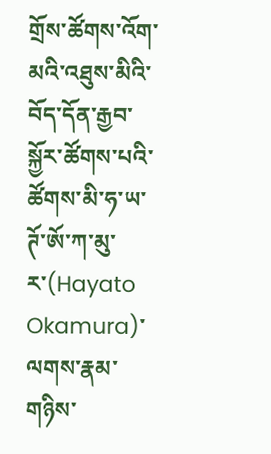གྲོས་ཚོགས་འོག་མའི་འཐུས་མིའི་བོད་དོན་རྒྱབ་སྐྱོར་ཚོགས་པའི་ཚོགས་མི་ཧ་ཡ་ཊོ་ཨོ་ཀ་མུ་ར་(Hayato Okamura)་ལགས་རྣམ་གཉིས་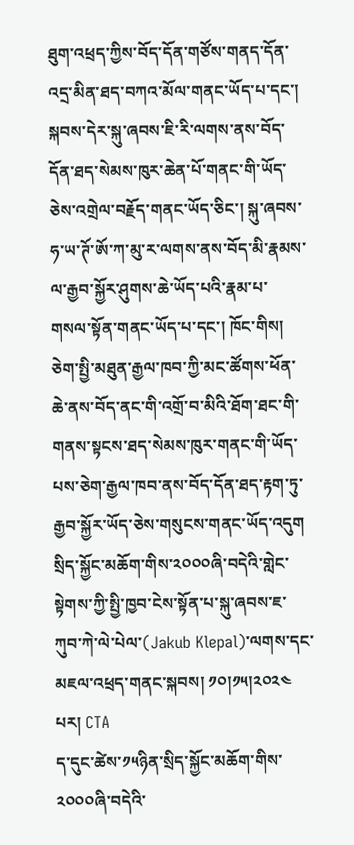ཐུག་འཕྲད་ཀྱིས་བོད་དོན་གཙོས་གནད་དོན་འདྲ་མིན་ཐད་བཀའ་མོལ་གནང་ཡོད་པ་དང་། སྐབས་དེར་སྐུ་ཞབས་ཇི་རི་ལགས་ནས་བོད་དོན་ཐད་སེམས་ཁུར་ཆེན་པོ་གནང་གི་ཡོད་ཅེས་འགྲེལ་བརྗོད་གནང་ཡོད་ཅིང་། སྐུ་ཞབས་ཧ་ཡ་ཊོ་ཨོ་ཀ་མུ་ར་ལགས་ནས་བོད་མི་རྣམས་ལ་རྒྱབ་སྐྱོར་ཤུགས་ཆེ་ཡོད་པའི་རྣམ་པ་གསལ་སྟོན་གནང་ཡོད་པ་དང་། ཁོང་གིས། ཅེག་སྤྱི་མཐུན་རྒྱལ་ཁབ་ཀྱི་མང་ཚོགས་ཕོན་ཆེ་ནས་བོད་ནང་གི་འགྲོ་བ་མིའི་ཐོག་ཐང་གི་གནས་སྟངས་ཐད་སེམས་ཁུར་གནང་གི་ཡོད་པས་ཅེག་རྒྱལ་ཁབ་ནས་བོད་དོན་ཐད་རྟག་ཏུ་རྒྱབ་སྐྱོར་ཡོད་ཅེས་གསུངས་གནང་ཡོད་འདུག
སྲིད་སྐྱོང་མཆོག་གིས་༢༠༠༠ཞི་བདེའི་གླེང་སྟེགས་ཀྱི་སྤྱི་ཁྱབ་ངེས་སྟོན་པ་སྐུ་ཞབས་ཇ་ཀུབ་ཀེ་ལེ་པེལ་(Jakub Klepal)་ལགས་དང་མཇལ་འཕྲད་གནང་སྐབས། ༡༠།༡༥།༢༠༢༤ པར། CTA
ད་དུང་ཚེས་༡༥ཉིན་སྲིད་སྐྱོང་མཆོག་གིས་༢༠༠༠ཞི་བདེའི་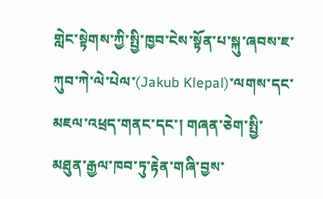གླེང་སྟེགས་ཀྱི་སྤྱི་ཁྱབ་ངེས་སྟོན་པ་སྐུ་ཞབས་ཇ་ཀུབ་ཀེ་ལེ་པེལ་(Jakub Klepal)་ལགས་དང་མཇལ་འཕྲད་གནང་དང་། གཞན་ཅེག་སྤྱི་མཐུན་རྒྱལ་ཁབ་ཏུ་རྟེན་གཞི་བྱས་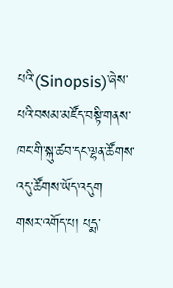པའི་(Sinopsis)་ཞེས་པའི་བསམ་མཛོད་བསྟི་གནས་ཁང་གི་སྐུ་ཚབ་དང་ལྷན་ཚོགས་འདུ་ཚོགས་ཡོད་འདུག
གསར་འགོད་པ། པདྨ་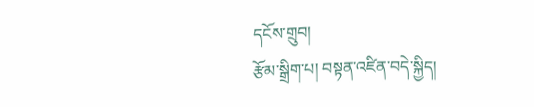དངོས་གྲུབ།
རྩོམ་སྒྲིག་པ། བསྟན་འཛིན་བདེ་སྐྱིད།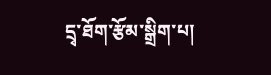དྲྭ་ཐོག་རྩོམ་སྒྲིག་པ།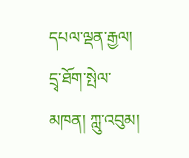དཔལ་ལྡན་རྒྱལ།
དྲྭ་ཐོག་སྤེལ་མཁན། ཀླུ་འབུམ།